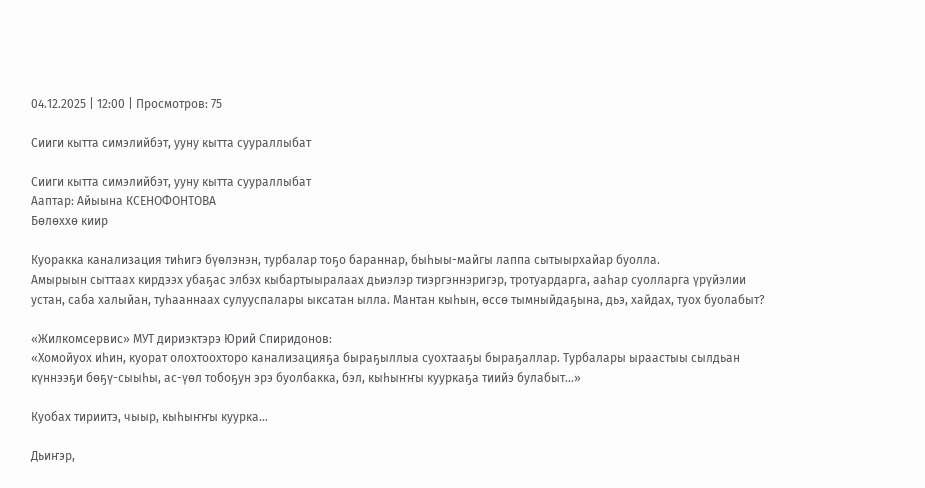04.12.2025 | 12:00 | Просмотров: 75

Сииги кытта симэлийбэт, ууну кытта суураллыбат

Сииги кытта симэлийбэт, ууну кытта суураллыбат
Ааптар: Айыына КСЕНОФОНТОВА
Бөлөххө киир

Куоракка канализация тиһигэ бүөлэнэн, турбалар тоҕо бараннар, быһыы-майгы лаппа сытыырхайар буолла.
Амырыын сыттаах кирдээх убаҕас элбэх кыбартыыралаах дьиэлэр тиэргэннэригэр, тротуардарга, ааһар суолларга үрүйэлии устан, саба халыйан, туһааннаах сулууспалары ыксатан ылла. Мантан кыһын, өссө тымныйдаҕына, дьэ, хайдах, туох буолабыт?

«Жилкомсервис» МУТ дириэктэрэ Юрий Спиридонов:
«Хомойуох иһин, куорат олохтоохторо канализацияҕа быраҕыллыа суохтааҕы быраҕаллар. Турбалары ыраастыы сылдьан күннээҕи бөҕү-сыыһы, ас-үөл тобоҕун эрэ буолбакка, бэл, кыһыҥҥы кууркаҕа тиийэ булабыт...»

Куобах тириитэ, чыыр, кыһыҥҥы куурка...

Дьиҥэр,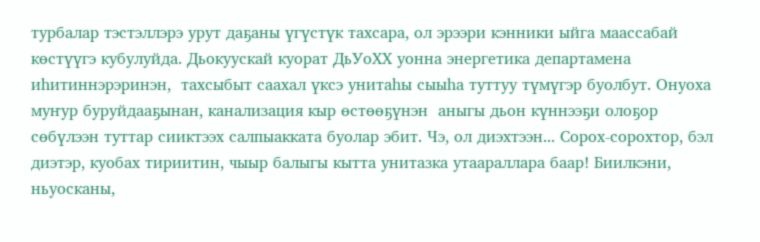турбалар тэстэллэрэ урут даҕаны үгүстүк тахсара, ол эрээри кэнники ыйга маассабай көстүүгэ кубулуйда. Дьокуускай куорат ДьУоХХ уонна энергетика департамена иһитиннэрэринэн,  тахсыбыт саахал үксэ унитаһы сыыһа туттуу түмүгэр буолбут. Онуоха муҥур буруйдааҕынан, канализация кыр өстөөҕүнэн  аныгы дьон күннээҕи олоҕор сөбүлээн туттар сииктээх салпыакката буолар эбит. Чэ, ол диэхтээн... Сорох-сорохтор, бэл диэтэр, куобах тириитин, чыыр балыгы кытта унитазка утаараллара баар! Биилкэни, ньуосканы,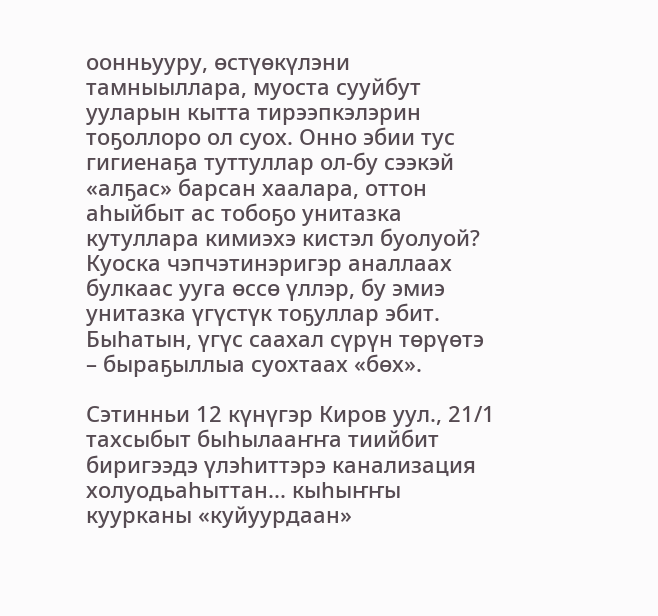оонньууру, өстүөкүлэни тамныыллара, муоста сууйбут ууларын кытта тирээпкэлэрин тоҕоллоро ол суох. Онно эбии тус гигиенаҕа туттуллар ол-бу сээкэй «алҕас» барсан хаалара, оттон аһыйбыт ас тобоҕо унитазка кутуллара кимиэхэ кистэл буолуой? Куоска чэпчэтинэригэр аналлаах булкаас ууга өссө үллэр, бу эмиэ унитазка үгүстүк тоҕуллар эбит. Быһатын, үгүс саахал сүрүн төрүөтэ – быраҕыллыа суохтаах «бөх».

Сэтинньи 12 күнүгэр Киров уул., 21/1 тахсыбыт быһылааҥҥа тиийбит биригээдэ үлэһиттэрэ канализация холуодьаһыттан... кыһыҥҥы куурканы «куйуурдаан»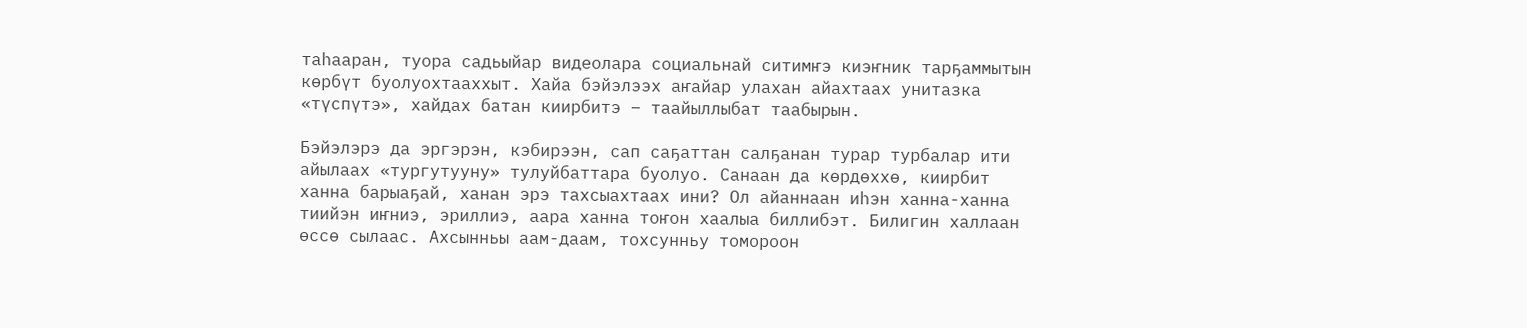таһааран, туора садьыйар видеолара социальнай ситимҥэ киэҥник тарҕаммытын көрбүт буолуохтааххыт. Хайа бэйэлээх аҥайар улахан айахтаах унитазка «түспүтэ», хайдах батан киирбитэ – таайыллыбат таабырын.

Бэйэлэрэ да эргэрэн, кэбирээн, сап саҕаттан салҕанан турар турбалар ити айылаах «тургутууну» тулуйбаттара буолуо. Санаан да көрдөххө, киирбит ханна барыаҕай, ханан эрэ тахсыахтаах ини? Ол айаннаан иһэн ханна-ханна тиийэн иҥниэ, эриллиэ, аара ханна тоҥон хаалыа биллибэт. Билигин халлаан өссө сылаас. Ахсынньы аам-даам, тохсунньу томороон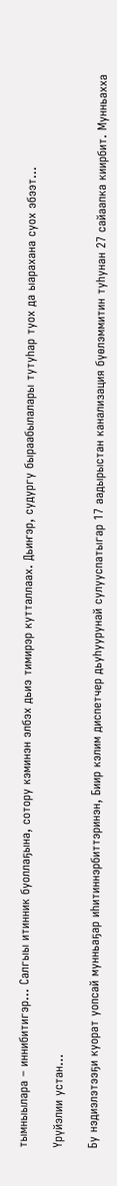тымныылара – иннибитигэр... Салгыы итинник буоллаҕына, сотору кэминэн элбэх дьиэ тимирэр кутталлаах. Дьиҥэр, судургу быраабылалары тутуһар туох да ыарахана суох эбээт...

Үрүйэлии устан...

Бу нэдиэлэтээҕи куорат уопсай мунньаҕар иһитиннэрбиттэринэн, Биир кэлим диспетчер дьуһуурунай сулууспатыгар 17 аадырыстан канализация бүөлэммитин туһунан 27 сайаапка киирбит. Мунньахха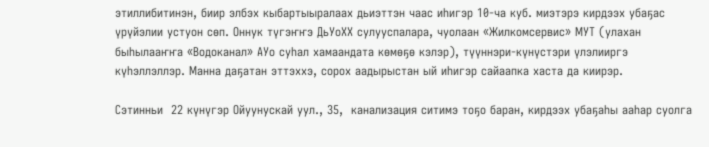этиллибитинэн, биир элбэх кыбартыыралаах дьиэттэн чаас иһигэр 10-ча куб. миэтэрэ кирдээх убаҕас үрүйэлии устуон сөп. Оннук түгэҥҥэ ДьУоХХ сулууспалара, чуолаан «Жилкомсервис» МУТ (улахан быһылааҥҥа «Водоканал» АУо суһал хамаандата көмөҕө кэлэр), түүннэри-күнүстэри үлэлииргэ күһэллэллэр. Манна даҕатан эттэххэ, сорох аадырыстан ый иһигэр сайаапка хаста да киирэр.

Сэтинньи  22 күнүгэр Ойуунускай уул., 35,  канализация ситимэ тоҕо баран, кирдээх убаҕаһы ааһар суолга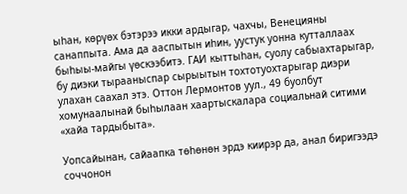ыһан, көрүөх бэтэрээ икки ардыгар, чахчы, Венецияны санаппыта. Ама да ааспытын иһин, уустук уонна кутталлаах быһыы-майгы үөскээбитэ. ГАИ кыттыһан, суолу сабыахтарыгар, бу диэки тырааныспар сырыытын тохтотуохтарыгар диэри улахан саахал этэ. Оттон Лермонтов уул., 49 буолбут хомунаалынай быһылаан хаартыскалара социальнай ситими «хайа тардыбыта».

Уопсайынан, сайаапка төһөнөн эрдэ киирэр да, анал биригээдэ соччонон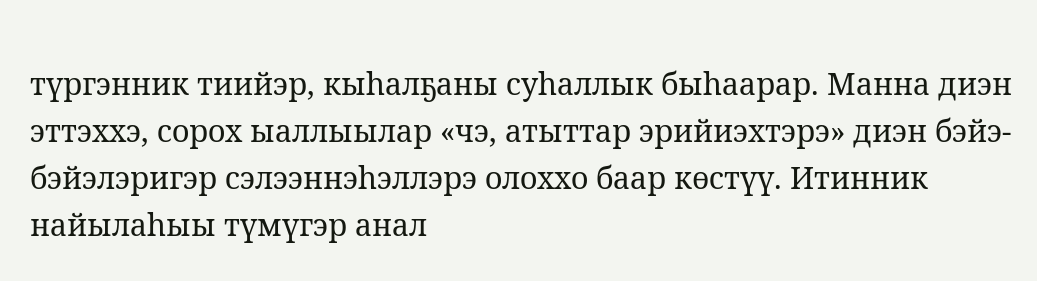түргэнник тиийэр, кыһалҕаны суһаллык быһаарар. Манна диэн эттэххэ, сорох ыаллыылар «чэ, атыттар эрийиэхтэрэ» диэн бэйэ-бэйэлэригэр сэлээннэһэллэрэ олоххо баар көстүү. Итинник найылаһыы түмүгэр анал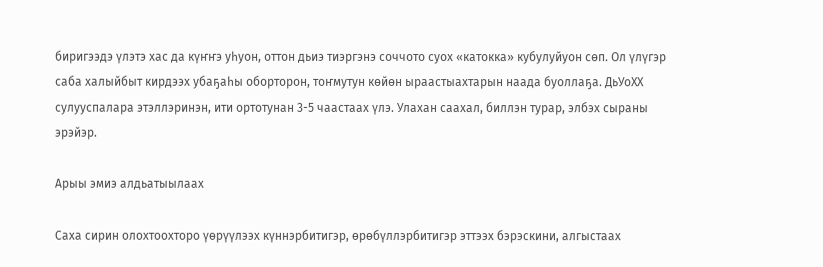биригээдэ үлэтэ хас да күҥҥэ уһуон, оттон дьиэ тиэргэнэ соччото суох «катокка» кубулуйуон сөп. Ол үлүгэр саба халыйбыт кирдээх убаҕаһы оборторон, тоҥмутун көйөн ыраастыахтарын наада буоллаҕа. ДьУоХХ сулууспалара этэллэринэн, ити ортотунан 3-5 чаастаах үлэ. Улахан саахал, биллэн турар, элбэх сыраны эрэйэр.

Арыы эмиэ алдьатыылаах

Саха сирин олохтоохторо үөрүүлээх күннэрбитигэр, өрөбүллэрбитигэр эттээх бэрэскини, алгыстаах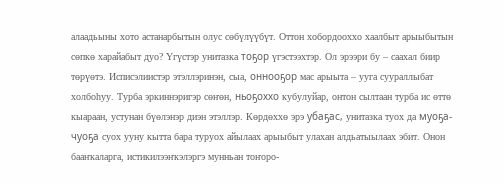алаадьыны хото астанарбытын олус сөбүлүүбүт. Оттон хобордооххо хаалбыт арыыбытын сөпкө харайабыт дуо? Үгүстэр унитазка тоҕор үгэстээхтэр. Ол эрээри бу – саахал биир төрүөтэ. Исписэлиистэр этэллэринэн, сыа, оннооҕор мас арыыта – ууга суураллыбат холбоһуу. Турба эркиннэригэр сөҥөн, ньоҕоххо кубулуйар, онтон сылтаан турба ис өттө кыараан, устунан бүөлэнэр диэн этэллэр. Көрдөххө эрэ убаҕас, унитазка туох да муоҕа-чуоҕа суох ууну кытта бара туруох айылаах арыыбыт улахан алдьатыылаах эбит. Онон бааҥкаларга, истикилээҥкэлэргэ мунньан тоҥоро-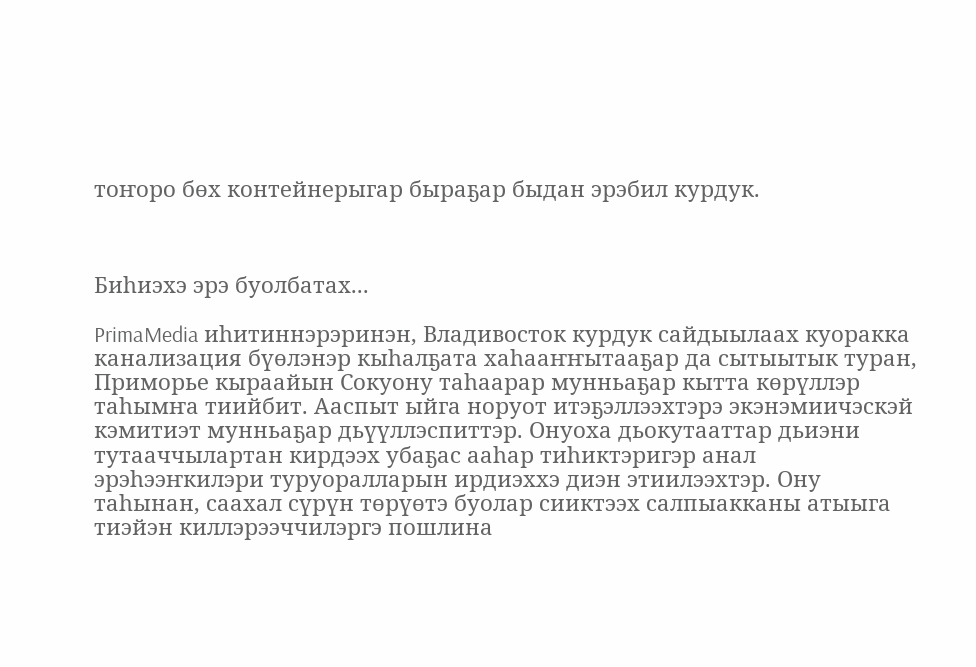тоҥоро бөх контейнерыгар быраҕар быдан эрэбил курдук.



Биһиэхэ эрэ буолбатах...

PrimaMedia иһитиннэрэринэн, Владивосток курдук сайдыылаах куоракка канализация бүөлэнэр кыһалҕата хаһааҥҥытааҕар да сытыытык туран, Приморье кыраайын Сокуону таһаарар мунньаҕар кытта көрүллэр таһымҥа тиийбит. Ааспыт ыйга норуот итэҕэллээхтэрэ экэнэмиичэскэй кэмитиэт мунньаҕар дьүүллэспиттэр. Онуоха дьокутааттар дьиэни тутааччылартан кирдээх убаҕас ааһар тиһиктэригэр анал эрэһээҥкилэри туруоралларын ирдиэххэ диэн этиилээхтэр. Ону таһынан, саахал сүрүн төрүөтэ буолар сииктээх салпыакканы атыыга тиэйэн киллэрээччилэргэ пошлина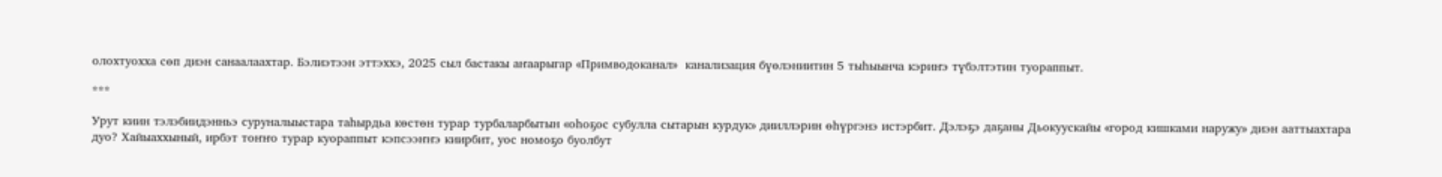олохтуохха сөп диэн санаалаахтар. Бэлиэтээн эттэххэ, 2025 сыл бастакы аҥаарыгар «Примводоканал»  канализация бүөлэниитин 5 тыһыынча кэриҥэ түбэлтэтин туораппыт.

***

Урут киин тэлэбиидэнньэ суруналыыстара таһырдьа көстөн турар турбаларбытын «оһоҕос субулла сытарын курдук» дииллэрин өһүргэнэ истэрбит. Дэлэҕэ даҕаны Дьокуускайы «город кишками наружу» диэн ааттыахтара дуо? Хайыаххыный, ирбэт тоҥҥо турар куораппыт кэпсээҥҥэ киирбит, уос номоҕо буолбут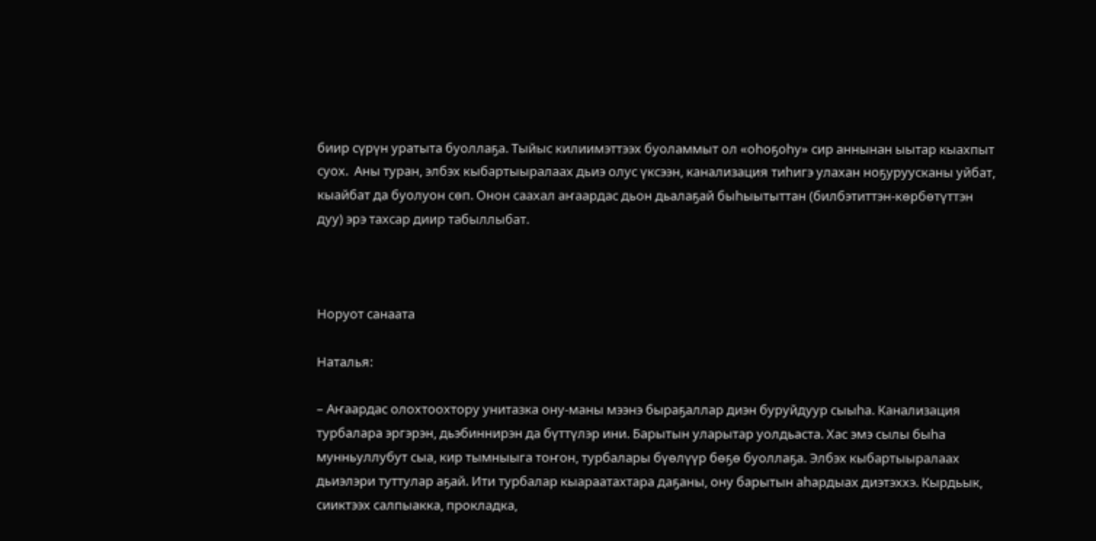биир сүрүн уратыта буоллаҕа. Тыйыс килиимэттээх буоламмыт ол «оһоҕоһу» сир аннынан ыытар кыахпыт суох.  Аны туран, элбэх кыбартыыралаах дьиэ олус үксээн, канализация тиһигэ улахан ноҕуруусканы уйбат, кыайбат да буолуон сөп. Онон саахал аҥаардас дьон дьалаҕай быһыытыттан (билбэтиттэн-көрбөтүттэн дуу) эрэ тахсар диир табыллыбат.



Норуот санаата

Наталья:

– Аҥаардас олохтоохтору унитазка ону-маны мээнэ быраҕаллар диэн буруйдуур сыыһа. Канализация турбалара эргэрэн, дьэбиннирэн да бүттүлэр ини. Барытын уларытар уолдьаста. Хас эмэ сылы быһа мунньуллубут сыа, кир тымныыга тоҥон, турбалары бүөлүүр бөҕө буоллаҕа. Элбэх кыбартыыралаах дьиэлэри туттулар аҕай. Ити турбалар кыараатахтара даҕаны, ону барытын аһардыах диэтэххэ. Кырдьык, сииктээх салпыакка, прокладка,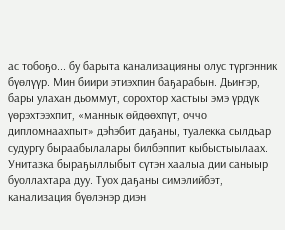ас тобоҕо... бу барыта канализацияны олус түргэнник бүөлүүр. Мин биири этиэхпин баҕарабын. Дьиҥэр, бары улахан дьоммут, сорохтор хастыы эмэ үрдүк үөрэхтээхпит, «маннык өйдөөхпүт, оччо дипломнаахпыт» дэһэбит даҕаны, туалекка сылдьар судургу быраабылалары билбэппит кыбыстыылаах. Унитазка быраҕыллыбыт сүтэн хаалыа дии саныыр буоллахтара дуу. Туох даҕаны симэлийбэт, канализация бүөлэнэр диэн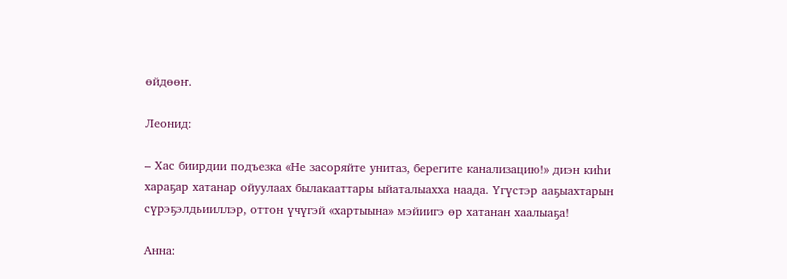өйдөөҥ.

Леонид:

– Хас биирдии подъезка «Не засоряйте унитаз, берегите канализацию!» диэн киһи хараҕар хатанар ойуулаах былакааттары ыйаталыахха наада. Үгүстэр ааҕыахтарын сүрэҕэлдьииллэр, оттон үчүгэй «хартыына» мэйиигэ өр хатанан хаалыаҕа!

Анна: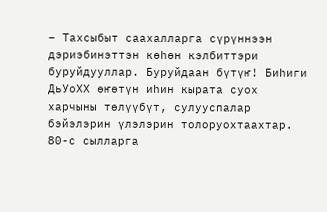– Тахсыбыт саахалларга сүрүннээн дэриэбинэттэн көһөн кэлбиттэри буруйдууллар. Буруйдаан бүтүҥ! Биһиги ДьУоХХ өҥөтүн иһин кырата суох харчыны төлүүбүт, сулууспалар бэйэлэрин үлэлэрин толоруохтаахтар. 80-с сылларга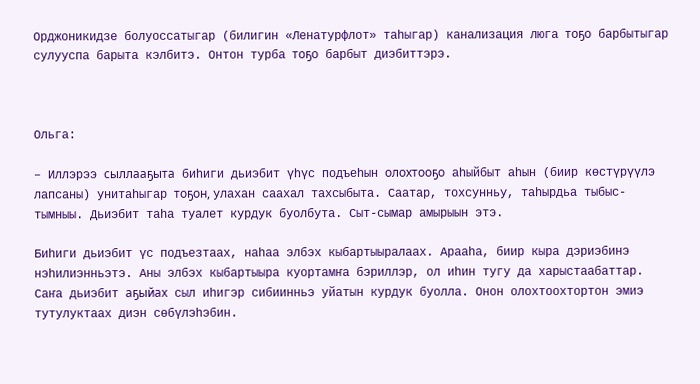Орджоникидзе болуоссатыгар (билигин «Ленатурфлот» таһыгар) канализация люга тоҕо барбытыгар сулууспа барыта кэлбитэ. Онтон турба тоҕо барбыт диэбиттэрэ.



Ольга:

– Иллэрээ сыллааҕыта биһиги дьиэбит үһүс подъеһын олохтооҕо аһыйбыт аһын (биир көстүрүүлэ лапсаны) унитаһыгар тоҕон, улахан саахал тахсыбыта. Саатар, тохсунньу, таһырдьа тыбыс-тымныы. Дьиэбит таһа туалет курдук буолбута. Сыт-сымар амырыын этэ.

Биһиги дьиэбит үс подъезтаах, наһаа элбэх кыбартыыралаах. Арааһа, биир кыра дэриэбинэ нэһилиэнньэтэ. Аны элбэх кыбартыыра куортамҥа бэриллэр, ол иһин тугу да харыстаабаттар. Саҥа дьиэбит аҕыйах сыл иһигэр сибиинньэ уйатын курдук буолла. Онон олохтоохтортон эмиэ тутулуктаах диэн сөбүлэһэбин.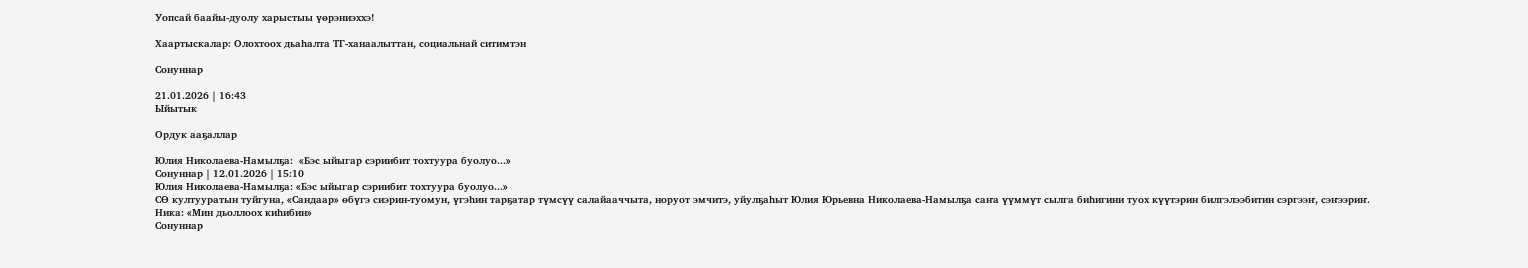Уопсай баайы-дуолу харыстыы үөрэниэххэ!

Хаартыскалар: Олохтоох дьаһалта ТГ-ханаалыттан, социальнай ситимтэн

Сонуннар

21.01.2026 | 16:43
Ыйытык

Ордук ааҕаллар

Юлия Николаева-Намылҕа:  «Бэс ыйыгар сэриибит тохтуура буолуо...»
Сонуннар | 12.01.2026 | 15:10
Юлия Николаева-Намылҕа: «Бэс ыйыгар сэриибит тохтуура буолуо...»
СӨ култууратын туйгуна, «Сандаар» өбүгэ сиэрин-туомун, үгэһин тарҕатар түмсүү салайааччыта, норуот эмчитэ, уйулҕаһыт Юлия Юрьевна Николаева-Намылҕа саҥа үүммүт сылга биһигини туох күүтэрин билгэлээбитин сэргээҥ, сэҥээриҥ.
Ника: «Мин дьоллоох киһибин»
Сонуннар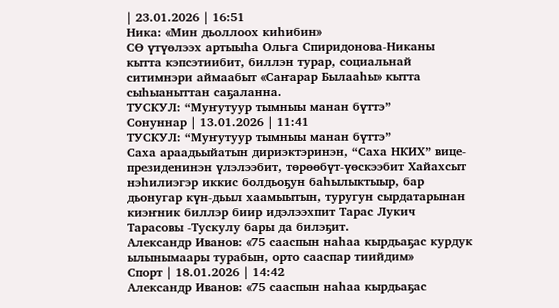| 23.01.2026 | 16:51
Ника: «Мин дьоллоох киһибин»
СӨ үтүөлээх артыыһа Ольга Спиридонова-Никаны кытта кэпсэтиибит, биллэн турар, социальнай ситимнэри аймаабыт «Саҥарар Былааһы» кытта сыһыаныттан саҕаланна.
ТУСКУЛ: “Муҥутуур тымныы манан бүттэ”
Сонуннар | 13.01.2026 | 11:41
ТУСКУЛ: “Муҥутуур тымныы манан бүттэ”
Саха араадьыйатын дириэктэринэн, “Саха НКИХ” вице-президенинэн үлэлээбит, төрөөбүт-үөскээбит Хайахсыт нэһилиэгэр иккис болдьоҕун баһылыктыыр, бар дьонугар күн-дьыл хаамыытын, туругун сырдатарынан киэҥник биллэр биир идэлээхпит Тарас Лукич Тарасовы -Тускулу бары да билэҕит.
Александр Иванов: «75 сааспын наһаа кырдьаҕас курдук ылынымаары турабын, орто сааспар тиийдим»
Спорт | 18.01.2026 | 14:42
Александр Иванов: «75 сааспын наһаа кырдьаҕас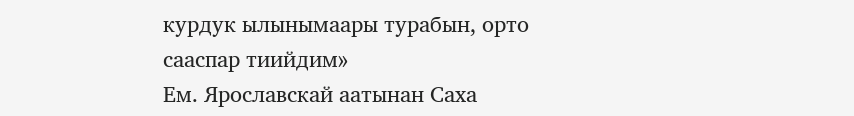курдук ылынымаары турабын, орто сааспар тиийдим»
Ем. Ярославскай аатынан Саха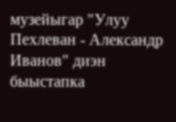музейыгар "Улуу Пехлеван - Александр Иванов" диэн быыстапка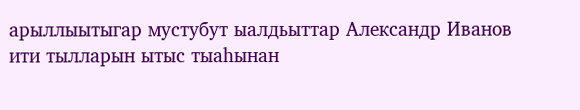арыллыытыгар мустубут ыалдьыттар Александр Иванов ити тылларын ытыс тыаһынан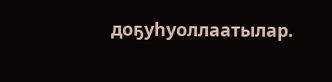доҕуһуоллаатылар.